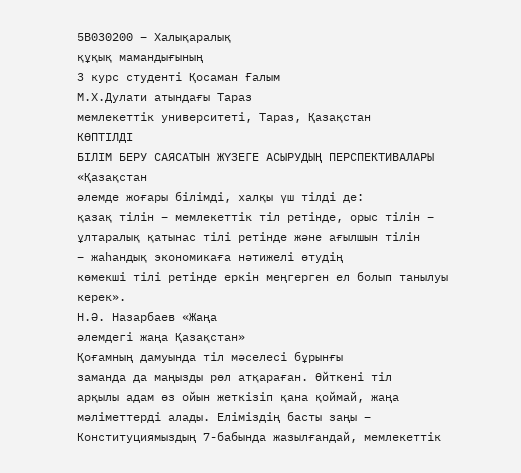5В030200 – Халықаралық
құқық мамандығының
3 курс студенті Қосаман Ғалым
М.Х.Дулати атындағы Тараз
мемлекеттік университеті, Тараз, Қазақстан
КӨПТІЛДІ
БІЛІМ БЕРУ САЯСАТЫН ЖҮЗЕГЕ АСЫРУДЫҢ ПЕРСПЕКТИВАЛАРЫ
«Қазақстан
әлемде жоғары білімді, халқы үш тілді де:
қазақ тілін – мемлекеттік тіл ретінде, орыс тілін –
ұлтаралық қатынас тілі ретінде және ағылшын тілін
– жаһандық экономикаға нәтижелі өтудің
көмекші тілі ретінде еркін меңгерген ел болып танылуы керек».
Н.Ә. Назарбаев «Жаңа
әлемдегі жаңа Қазақстан»
Қоғамның дамуында тіл мәселесі бұрынғы
заманда да маңызды рөл атқараған. Өйткені тіл
арқылы адам өз ойын жеткізіп қана қоймай, жаңа
мәліметтерді алады. Еліміздің басты заңы –
Конституциямыздың 7-бабында жазылғандай, мемлекеттік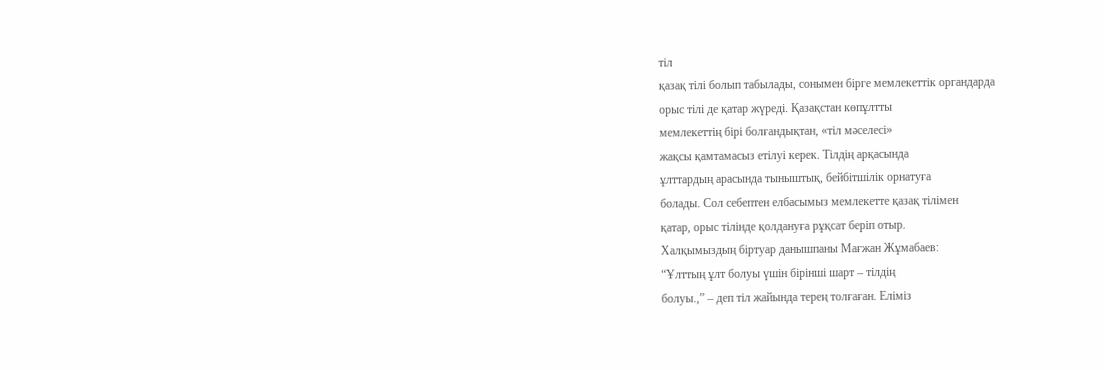тіл
қазақ тілі болып табылады, сонымен бірге мемлекеттік органдарда
орыс тілі де қатар жүреді. Қазақстан көпұлтты
мемлекеттің бірі болғандықтан, «тіл мәселесі»
жақсы қамтамасыз етілуі керек. Тілдің арқасында
ұлттардың арасында тыныштық, бейбітшілік орнатуға
болады. Сол себептен елбасымыз мемлекетте қазақ тілімен
қатар, орыс тілінде қолдануға рұқсат беріп отыр.
Халқымыздың біртуар данышпаны Мағжан Жұмабаев:
“Ұлттың ұлт болуы үшін бірінші шарт – тілдің
болуы.,” – деп тіл жайында терең толғаған. Еліміз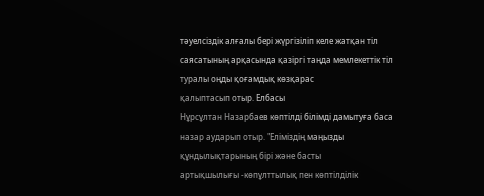тәуелсіздік алғалы бері жүргізіліп келе жатқан тіл
саясатының арқасында қазіргі таңда мемлекеттік тіл
туралы оңды қоғамдық көзқарас
қалыптасып отыр. Елбасы
Нұрсұлтан Назарбаев көптілді білімді дамытуға баса
назар аударып отыр. "Еліміздің маңызды
құндылықтарының бірі және басты
артықшылығы -көпұлттылық пен көптілділік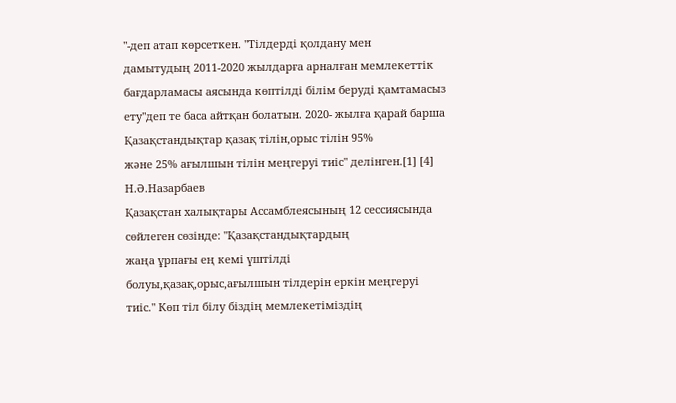"-деп атап көрсеткен. "Тілдерді қолдану мен
дамытудың 2011-2020 жылдарға арналған мемлекеттік
бағдарламасы аясында көптілді білім беруді қамтамасыз
ету"деп те баса айтқан болатын. 2020- жылға қарай барша
Қазақстандықтар қазақ тілін,орыс тілін 95%
және 25% ағылшын тілін меңгеруі тиіс" делінген.[1] [4]
Н.Ә.Назарбаев
Қазақстан халықтары Ассамблеясының 12 сессиясында
сөйлеген сөзінде: "Қазақстандықтардың
жаңа ұрпағы ең кемі үштілді
болуы,қазақ,орыс,ағылшын тілдерін еркін меңгеруі
тиіс." Көп тіл білу біздің мемлекетіміздің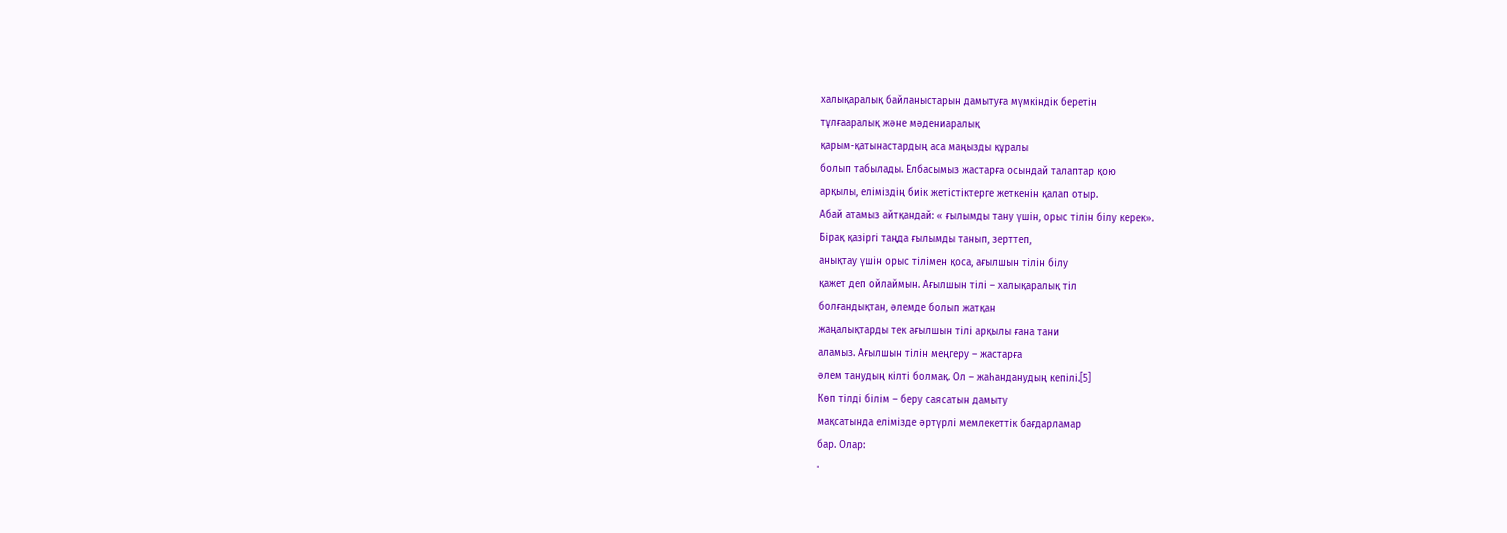халықаралық байланыстарын дамытуға мүмкіндік беретін
тұлғааралық және мәдениаралық
қарым-қатынастардың аса маңызды құралы
болып табылады. Елбасымыз жастарға осындай талаптар қою
арқылы, еліміздің биік жетістіктерге жеткенін қалап отыр.
Абай атамыз айтқандай: « ғылымды тану үшін, орыс тілін білу керек».
Бірақ қазіргі таңда ғылымды танып, зерттеп,
анықтау үшін орыс тілімен қоса, ағылшын тілін білу
қажет деп ойлаймын. Ағылшын тілі – халықаралық тіл
болғандықтан, әлемде болып жатқан
жаңалықтарды тек ағылшын тілі арқылы ғана тани
аламыз. Ағылшын тілін меңгеру – жастарға
әлем танудың кілті болмақ. Ол – жаһанданудың кепілі.[5]
Көп тілді білім – беру саясатын дамыту
мақсатында елімізде әртүрлі мемлекеттік бағдарламар
бар. Олар:
·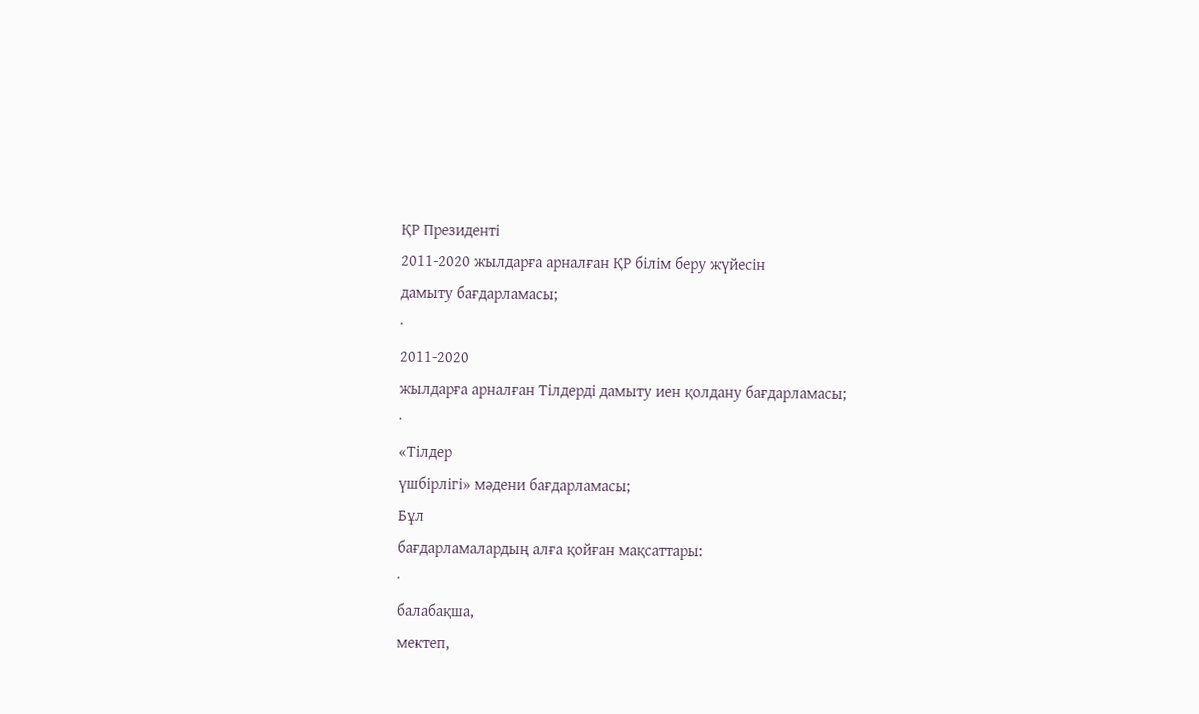ҚР Президенті
2011-2020 жылдарға арналған ҚР білім беру жүйесін
дамыту бағдарламасы;
·
2011-2020
жылдарға арналған Тілдерді дамыту иен қолдану бағдарламасы;
·
«Тілдер
үшбірлігі» мәдени бағдарламасы;
Бұл
бағдарламалардың алға қойған мақсаттары:
·
балабақша,
мектеп,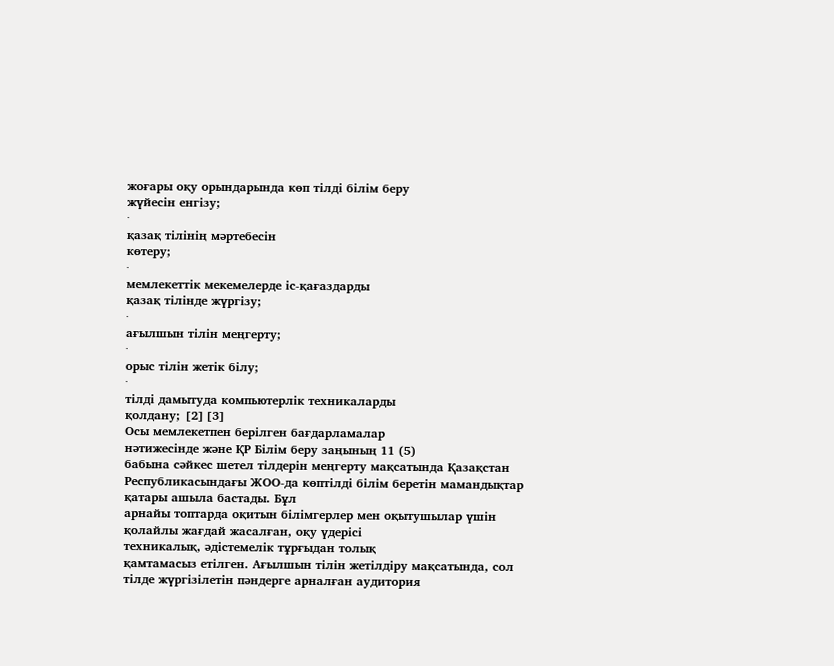жоғары оқу орындарында көп тілді білім беру
жүйесін енгізу;
·
қазақ тілінің мәртебесін
көтеру;
·
мемлекеттік мекемелерде іс-қағаздарды
қазақ тілінде жүргізу;
·
ағылшын тілін меңгерту;
·
орыс тілін жетік білу;
·
тілді дамытуда компьютерлік техникаларды
қолдану; [2][3]
Осы мемлекетпен берілген бағдарламалар
нәтижесінде және ҚР Білім беру заңының 11 (5)
бабына сәйкес шетел тілдерін меңгерту мақсатында Қазақстан
Республикасындағы ЖОО-да көптілді білім беретін мамандықтар
қатары ашыла бастады. Бұл
арнайы топтарда оқитын білімгерлер мен оқытушылар үшін
қолайлы жағдай жасалған, оқу үдерісі
техникалық, әдістемелік тұрғыдан толық
қамтамасыз етілген. Ағылшын тілін жетілдіру мақсатында, сол
тілде жүргізілетін пәндерге арналған аудитория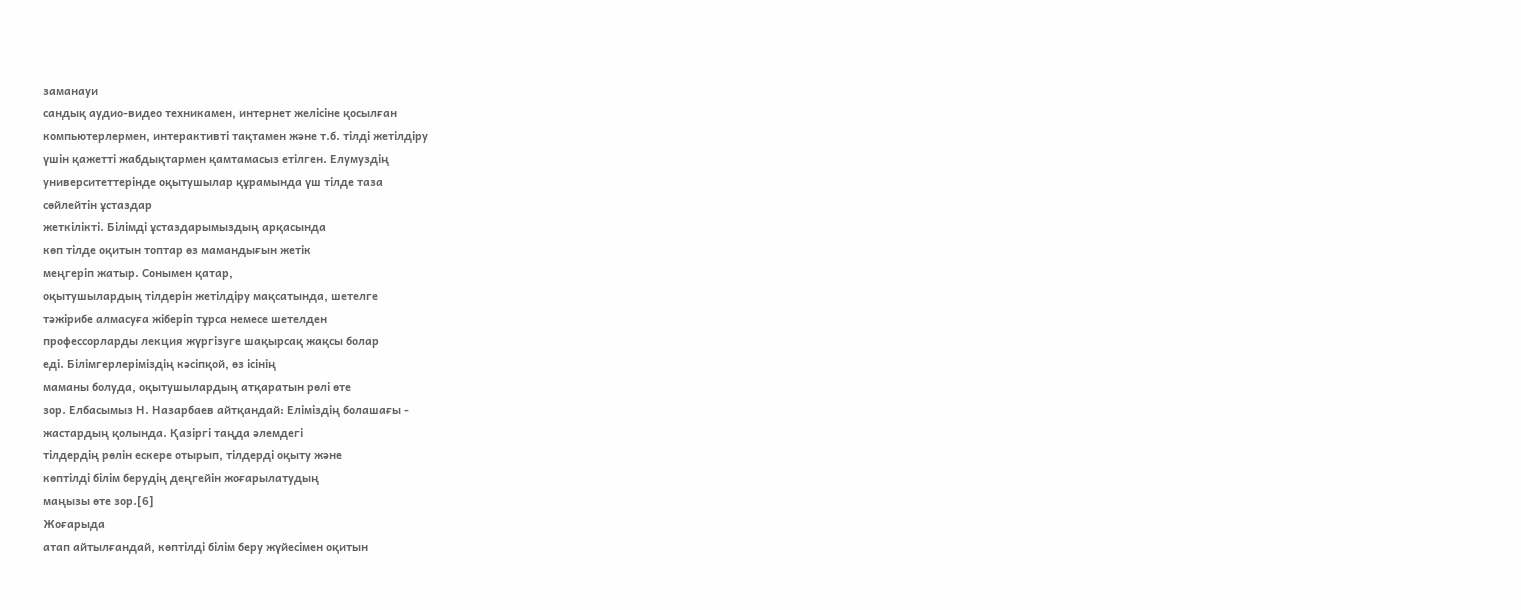заманауи
сандық аудио-видео техникамен, интернет желісіне қосылған
компьютерлермен, интерактивті тақтамен және т.б. тілді жетілдіру
үшін қажетті жабдықтармен қамтамасыз етілген. Елумуздің
университеттерінде оқытушылар құрамында үш тілде таза
сөйлейтін ұстаздар
жеткілікті. Білімді ұстаздарымыздың арқасында
көп тілде оқитын топтар өз мамандығын жетік
меңгеріп жатыр. Сонымен қатар,
оқытушылардың тілдерін жетілдіру мақсатында, шетелге
тәжірибе алмасуға жіберіп тұрса немесе шетелден
профессорларды лекция жүргізуге шақырсақ жақсы болар
еді. Білімгерлеріміздің кәсіпқой, өз ісінің
маманы болуда, оқытушылардың атқаратын рөлі өте
зор. Елбасымыз Н. Назарбаев айтқандай: Еліміздің болашағы -
жастардың қолында. Қазіргі таңда әлемдегі
тілдердің рөлін ескере отырып, тілдерді оқыту және
көптілді білім берудің деңгейін жоғарылатудың
маңызы өте зор.[6]
Жоғарыда
атап айтылғандай, көптілді білім беру жүйесімен оқитын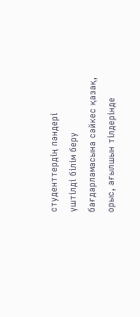студенттердің пәндері
үштілді білім беру бағдарламасына сәйкес қазақ,
орыс, ағылшын тілдерінде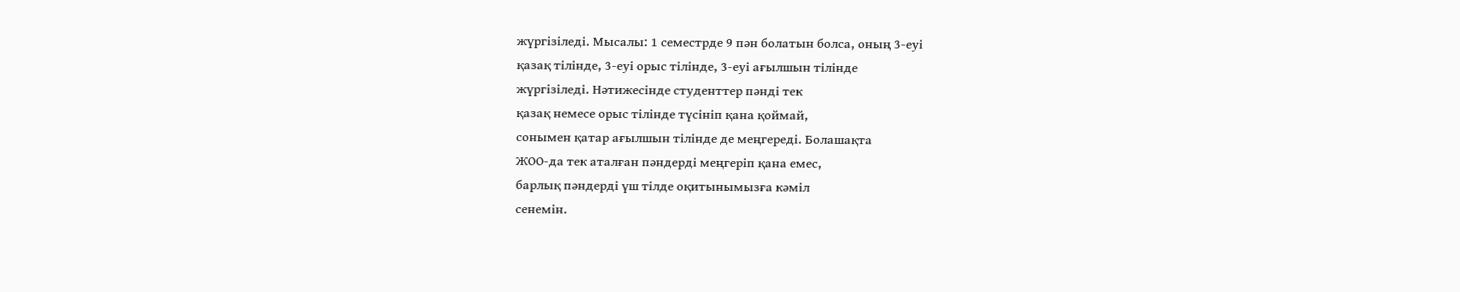жүргізіледі. Мысалы: 1 семестрде 9 пән болатын болса, оның 3-еуі
қазақ тілінде, 3-еуі орыс тілінде, 3-еуі ағылшын тілінде
жүргізіледі. Нәтижесінде студенттер пәнді тек
қазақ немесе орыс тілінде түсініп қана қоймай,
сонымен қатар ағылшын тілінде де меңгереді. Болашақта
ЖОО-да тек аталған пәндерді меңгеріп қана емес,
барлық пәндерді үш тілде оқитынымызға кәміл
сенемін.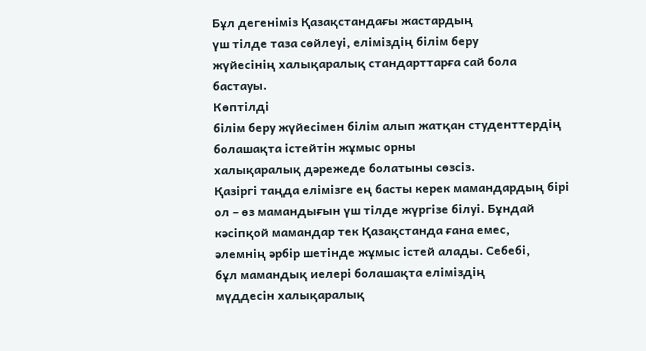Бұл дегеніміз Қазақстандағы жастардың
үш тілде таза сөйлеуі, еліміздің білім беру
жүйесінің халықаралық стандарттарға сай бола
бастауы.
Көптілді
білім беру жүйесімен білім алып жатқан студенттердің
болашақта істейтін жұмыс орны
халықаралық дәрежеде болатыны сөзсіз.
Қазіргі таңда елімізге ең басты керек мамандардың бірі
ол – өз мамандығын үш тілде жүргізе білуі. Бұндай
кәсіпқой мамандар тек Қазақстанда ғана емес,
әлемнің әрбір шетінде жұмыс істей алады. Себебі,
бұл мамандық иелері болашақта еліміздің
мүддесін халықаралық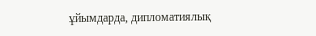ұйымдарда, дипломатиялық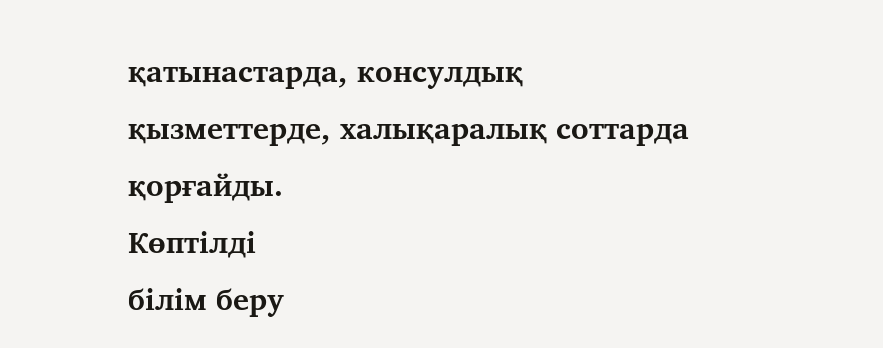қатынастарда, консулдық
қызметтерде, халықаралық соттарда қорғайды.
Көптілді
білім беру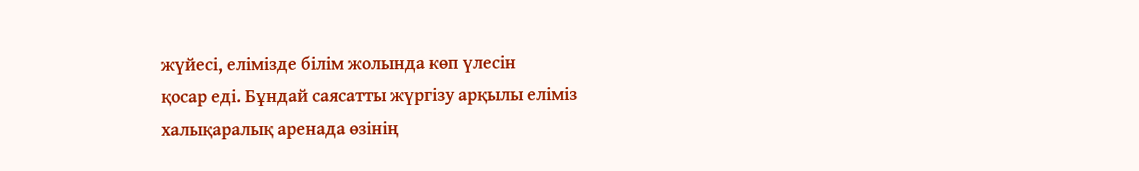жүйесі, елімізде білім жолында көп үлесін
қосар еді. Бұндай саясатты жүргізу арқылы еліміз
халықаралық аренада өзінің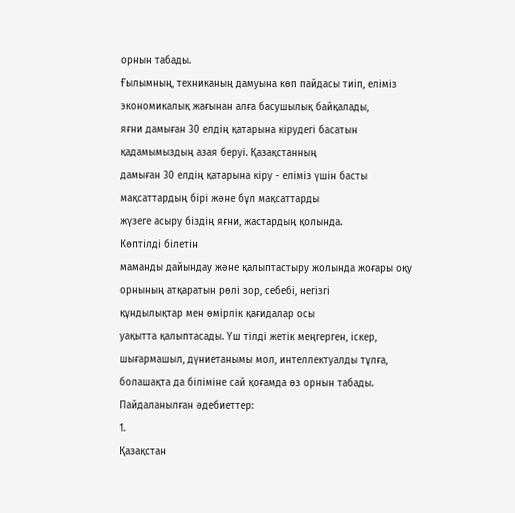орнын табады.
Ғылымның, техниканың дамуына көп пайдасы тиіп, еліміз
экономикалық жағынан алға басушылық байқалады,
яғни дамыған 30 елдің қатарына кірудегі басатын
қадамымыздың азая беруі. Қазақстанның
дамыған 30 елдің қатарына кіру - еліміз үшін басты
мақсаттардың бірі және бұл мақсаттарды
жүзеге асыру біздің яғни, жастардың қолында.
Көптілді білетін
маманды дайындау және қалыптастыру жолында жоғары оқу
орнының атқаратын рөлі зор, себебі, негізгі
құндылықтар мен өмірлік қағидалар осы
уақытта қалыптасады. Үш тілді жетік меңгерген, іскер,
шығармашыл, дүниетанымы мол, интеллектуалды тұлға,
болашақта да біліміне сай қоғамда өз орнын табады.
Пайдаланылған әдебиеттер:
1.
Қазақстан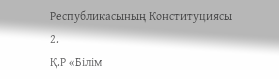Республикасының Конституциясы
2.
Қ.Р «Білім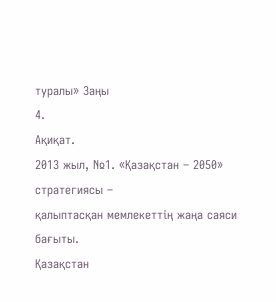туралы» Заңы
4.
Ақиқат.
2013 жыл, №1. «Қазақстан – 2050» стратегиясы –
қалыптасқан мемлекеттің жаңа саяси бағыты.
Қазақстан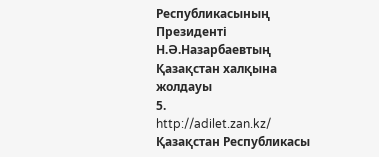Республикасының Президенті
Н.Ә.Назарбаевтың Қазақстан халқына жолдауы
5.
http://adilet.zan.kz/ Қазақстан Республикасы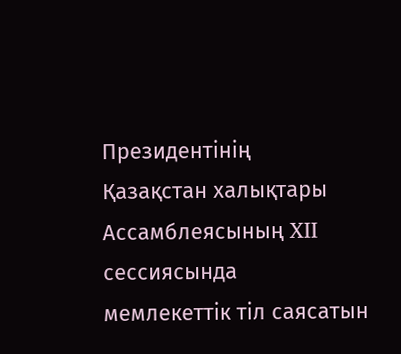Президентінің
Қазақстан халықтары Ассамблеясының XII сессиясында
мемлекеттік тіл саясатын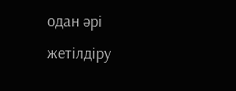одан әрі жетілдіру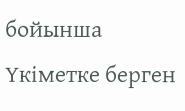бойынша Үкіметке берген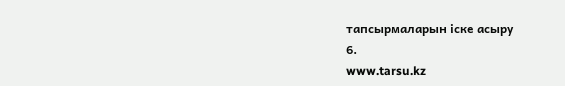тапсырмаларын іске асыру
6.
www.tarsu.kz